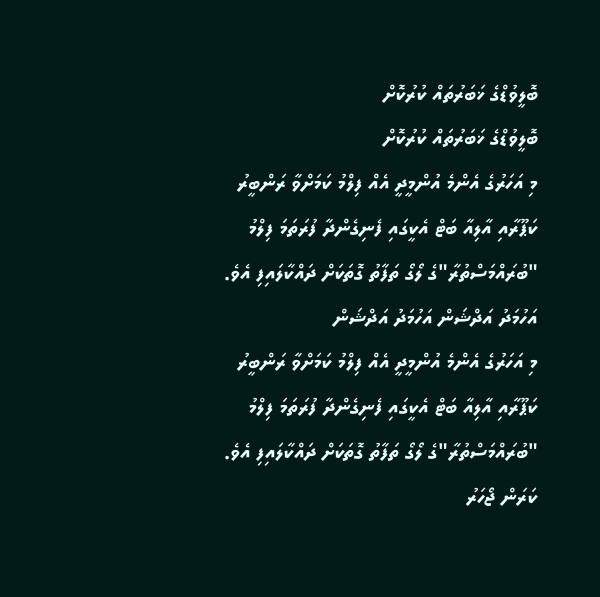ބޮލީވުޑްގެ ޚަބަރުތައް ކުރުކޮށް
ބޮލީވުޑްގެ ޚަބަރުތައް ކުރުކޮށް
މި އަހަރުގެ އެންމެ އުންމީދީ އެއް ފިލްމު ކަމަށްވާ ރަންބީރު ކަޕޫރާއި އާލިއާ ބަޓް އެކީގައި ފެނިގެންދާ ފުރަތަމަ ފިލްމު "ބުރައްމަސްތުރާ"ގެ ލޯގޯ ތަފާތު ގޮތަކަށް ދައްކާލައިފި އެވެ.
އަހުމަދު އަދްޝަން އަހުމަދު އަދްޝަން
މި އަހަރުގެ އެންމެ އުންމީދީ އެއް ފިލްމު ކަމަށްވާ ރަންބީރު ކަޕޫރާއި އާލިއާ ބަޓް އެކީގައި ފެނިގެންދާ ފުރަތަމަ ފިލްމު "ބުރައްމަސްތުރާ"ގެ ލޯގޯ ތަފާތު ގޮތަކަށް ދައްކާލައިފި އެވެ.
ކަރަން ޖޯހަރު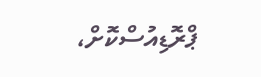ޕްރޮޑިއުސްކޮށް،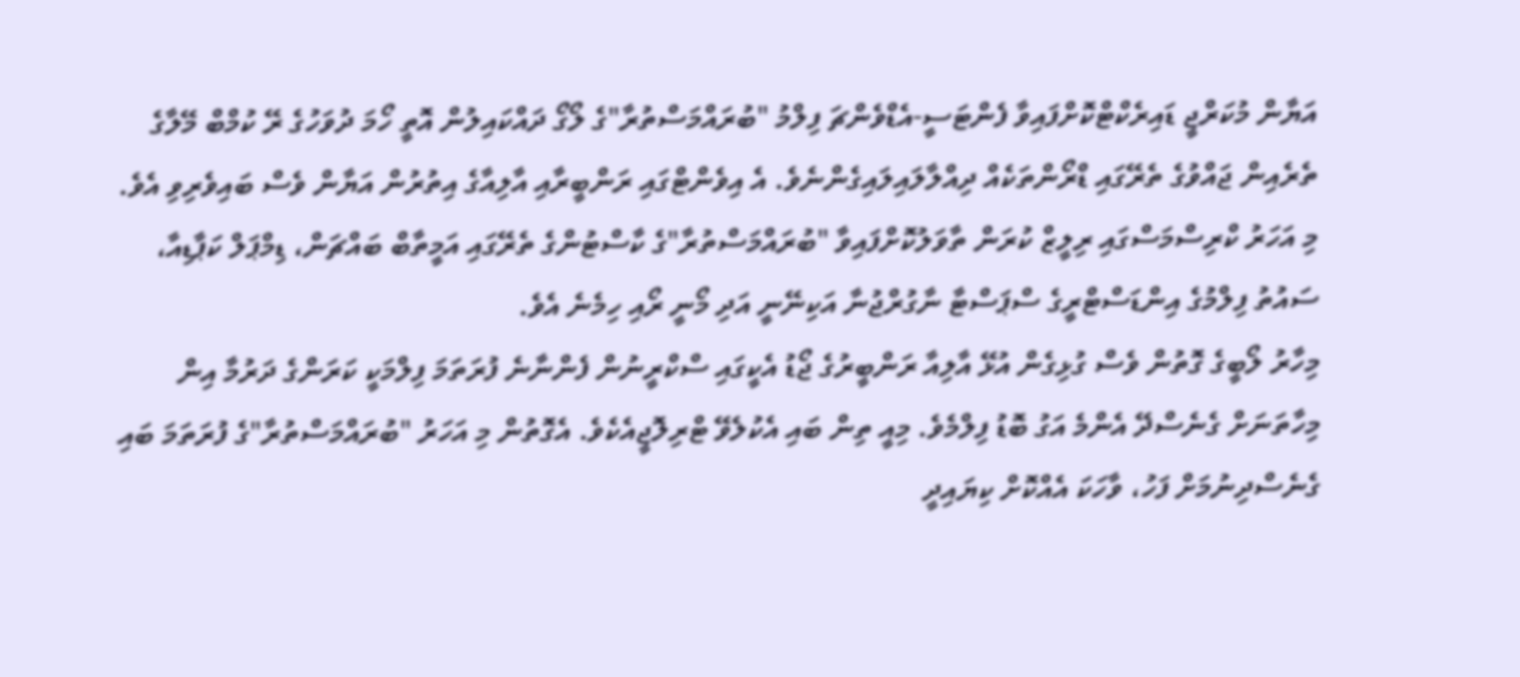އަޔާން މުކަރްޖީ ޑައިރެކްޓްކޮށްފައިވާ ފެންޓަސީ-އެޑްވެންޗަ ފިލްމު "ބުރައްމަސްތުރާ"ގެ ލޯގޯ ދައްކައިލުން އޮތީ ހޯމަ ދުވަހުގެ ރޭ ކުމްބް މޭލާގެ ތެރެއިން ޖައްވުގެ ތެރޭގައި ޑްރޯންތަކެއް ދިއްލާލައިލައިގެންނެވެ. އެ އިވެންޓްގައި ރަންބީރާއި އާލިއާގެ އިތުރުން އަޔާން ވެސް ބައިވެރިވި އެވެ.
މި އަހަރު ކްރިސްމަސްގައި ރިލީޒް ކުރަން ތާވަލުކޮށްފައިވާ "ބުރައްމަސްތުރާ"ގެ ކާސްޓުންގެ ތެރޭގައި އަމީތާބް ބައްޗަން، ޑިމްޕަލް ކަޕާޑިއާ، ސައުތު ފިލްމުގެ އިންޑަސްޓްރީގެ ސްޕަސްޓާ ނާގުރްޖުނާ އަކިނޭނީ އަދި މޯނީ ރޯއި ހިމެނެ އެވެ.
މިހާރު ލޯބީގެ ގޮތުން ވެސް ގުޅިގެން އުޅޭ އާލިއާ ރަންބީރުގެ ޖޯޑު އެކީގައި ސްކްރީނުން ފެންނާނެ ފުރަތަމަ ފިލްމަކީ ކަރަންގެ ދަރުމާ އިން މިހާތަނަށް ގެނެސްދޭ އެންމެ އަގު ބޮޑު ފިލްމެވެ. މިއީ ތިން ބައި އެކުލެވޭ ޓްރިލޮޖީއެކެވެ. އެގޮތުން މި އަހަރު "ބުރައްމަސްތުރާ"ގެ ފުރަތަމަ ބައި ގެނެސްދިނުމަށް ފަހު، ވާހަކަ އެއްކޮށް ކިޔައިދީ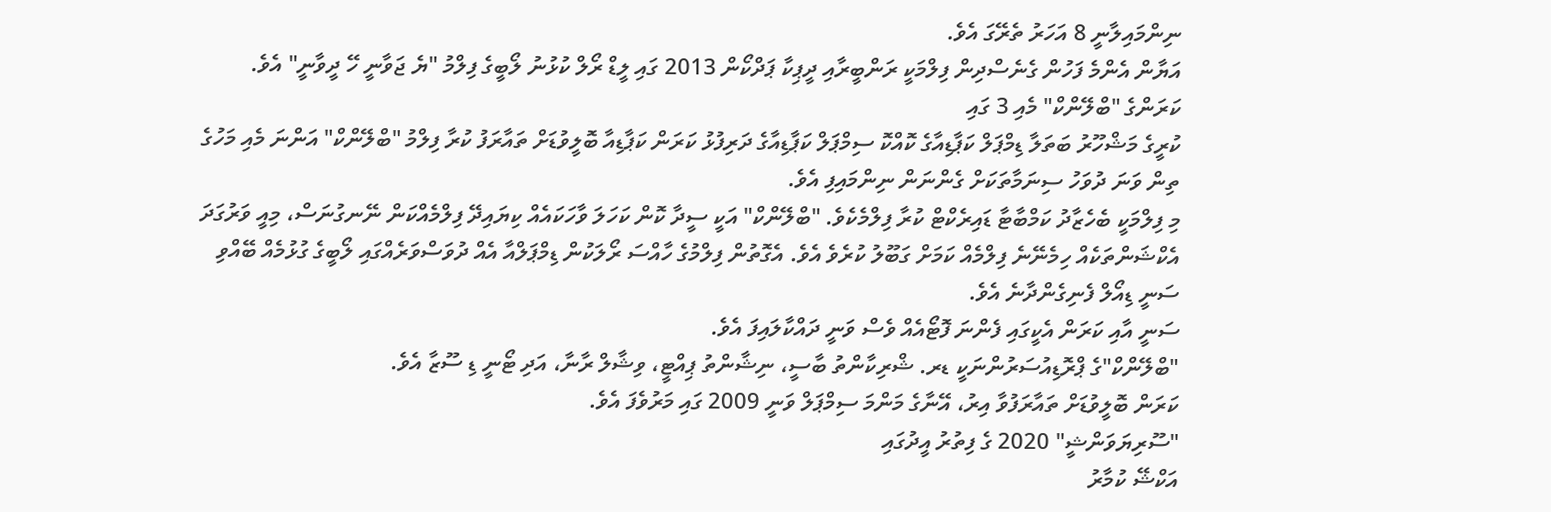ނިންމައިލާނީ 8 އަހަރު ތެރޭގަ އެވެ.
އަޔާން އެންމެ ފަހުން ގެނެސްދިން ފިލްމަކީ ރަންބީރާއި ދީޕިކާ ޕަދްކޯން 2013 ގައި ލީޑް ރޯލް ކުޅުނު ލޯބީގެ ފިލްމު "ޔެ ޖަވާނީ ހޭ ދީވާނީ" އެވެ.
ކަރަންގެ "ބްލޭންކް" މެއި 3 ގައި
ކުރީގެ މަޝްހޫރު ބަތަލާ ޑިމްޕަލް ކަޕާޑިއާގެ ކޮއްކޮ ސިމްޕަލް ކަޕާޑިއާގެ ދަރިފުޅު ކަރަން ކަޕާޑިއާ ބޮލީވުޑަށް ތައާރަފު ކުރާ ފިލްމު "ބްލޭންކް" އަންނަ މެއި މަހުގެ ތިން ވަނަ ދުވަހު ސިނަމާތަކަށް ގެންނަން ނިންމައިފި އެވެ.
މި ފިލްމަކީ ބެހެޒާދު ކަމްބާޓާ ޑައިރެކްޓް ކުރާ ފިލްމެކެވެ. "ބްލޭންކް" އަކީ ސީދާ ކޮން ކަހަލަ ވާހަކައެއް ކިޔައިދޭ ފިލްމެއްކަން ނޭނގުނަސް، މިއީ ވަރުގަދަ އެކްޝަންތަކެއް ހިމެނޭނެ ފިލްމެއް ކަމަށް ގަބޫލު ކުރެވެ އެވެ. އެގޮތުން ފިލްމުގެ ހާއްސަ ރޯލަކުން ޑިމްޕަލްއާ އެއް ދުވަސްވަރެއްގައި ލޯބީގެ ގުޅުމެއް ބޭއްވި ސަނީ ޑިއޯލް ފެނިގެންދާނެ އެވެ.
ސަނީ އާއި ކަރަން އެކީގައި ފެންނަ ފޮޓޯއެއް ވެސް ވަނީ ދައްކާލައިފަ އެވެ.
"ބްލޭންކް"ގެ ޕްރޮޑިއުސަރުންނަކީ ޑރ. ޝްރިކާންތު ބާސީ، ނިޝާންތު ޕިއްޓީ، ވިޝާލް ރާނާ، އަދި ޓޯނީ ޑި ސޫޒާ އެވެ.
ކަރަން ބޮލީވުޑަށް ތައާރަފުވާ އިރު، އޭނާގެ މަންމަ ސިމްޕަލް ވަނީ 2009 ގައި މަރުވެފަ އެވެ.
"ސޫރިޔަވަންޝީ" 2020 ގެ ފިތުރު އީދުގައި
އަކްޝޭ ކުމާރު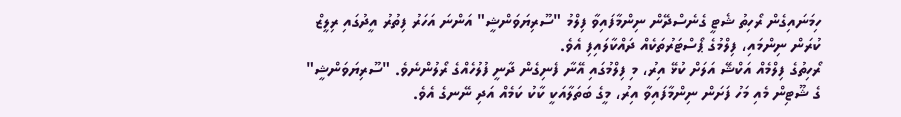ހިމަނައިގެން ރޯހިތު ޝެޓީ ގެނެސްދޭން ނިންމާފައިވާ ފިލްމު "ސޫރިޔަވަންޝީ" އަންނަ އަހަރު ފިތުރު އީދުގައި ރިލީޒް ކުރަން ނިންމައި، ފިލްމުގެ ޕޯސްޓަރުތަކެއް ދައްކާލައިފި އެވެ.
ރޯހިތުގެ ފިލްމެއް އަކްޝޭ އަލަށް ކުޅޭ އިރު، މި ފިލްމުގައި އޭނާ ފެނިގެން ދާނީ ފުލުހެއްގެ ރޯލުންނެވެ. "ސޫރިޔަވަންޝީ" ގެ ޝޫޓިން މެއި މަހު ފަށަން ނިންމާފައިވާ އިރު، މީގެ ބަތަލާއަކީ ކާކު ކަމެއް އަދި ނޭނގެ އެވެ.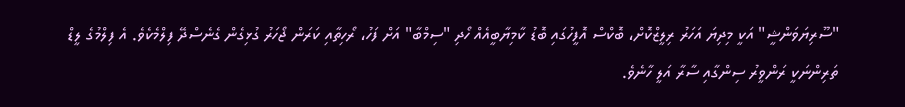"ސޫރިޔަވަންޝީ" އަކީ މިދިޔަ އަހަރު ރިލީޒްކޮށް، ބޮކްސް އޮފީހުގައި ބޮޑު ކާމިޔާބީއެއް ހޯދި "ސިމްބާ" އަށް ފަހު، ރޯހިތާއި ކަރަން ޖޯހަރު ގުޅިގެން ގެނެސްދޭ ފިލްމެކެވެ. އެ ފިލްމުގެ ލީޑް ތަރިންނަކީ ރަންވީރު ސިންގާއި ސާރާ އަލީ ހާނެވެ.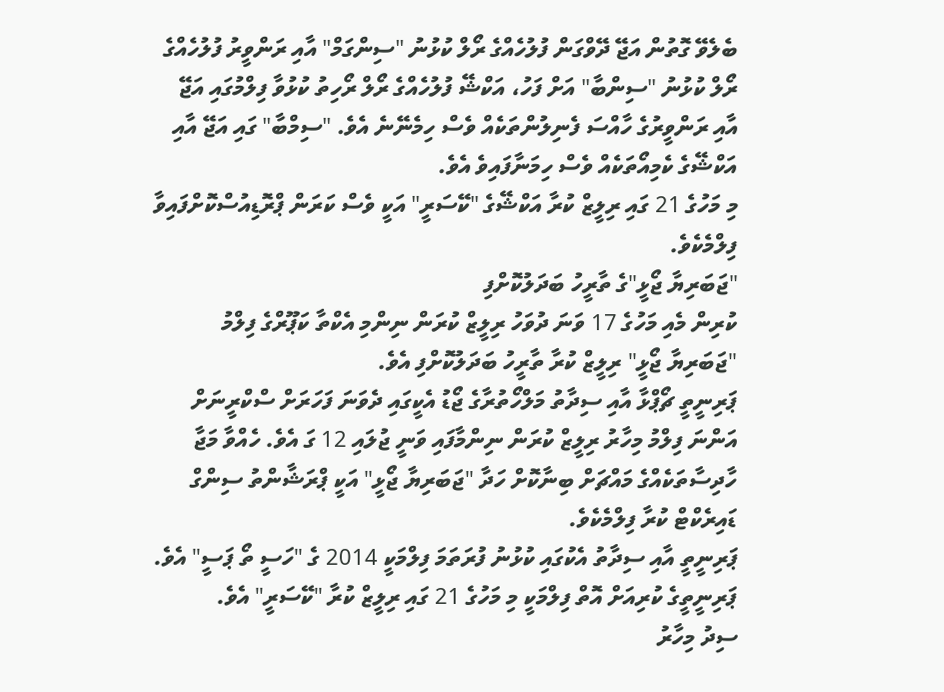ބެލެވޭ ގޮތުން އަޖޭ ދޭވްގަން ފުލުހެއްގެ ރޯލް ކުޅުނު "ސިންގަމް" އާއި ރަންވީރު ފުލުހެއްގެ ރޯލް ކުޅުނު "ސިންބާ" އަށް ފަހު، އަކްޝޭ ފުލުހެއްގެ ރޯލް ރޯހިތު ކުޅުވާ ފިލްމުގައި އަޖޭ އާއި ރަންވީރުގެ ހާއްސަ ފެނިލުންތަކެއް ވެސް ހިމެނޭނެ އެވެ. "ސިމްބާ" ގައި އަޖޭ އާއި އަކްޝޭގެ ކެމިއޯތަކެއް ވެސް ހިމަނާފައިވެ އެވެ.
މި މަހުގެ 21 ގައި ރިލީޒް ކުރާ އަކްޝޭގެ "ކޭސަރީ" އަކީ ވެސް ކަރަން ޕްރޮޑިއުސްކޮށްފައިވާ ފިލްމެކެވެ.
"ޖަބަރިޔާ ޖޯޅީ"ގެ ތާރީހު ބަދަލުކޮށްފި
ކުރިން މެއި މަހުގެ 17 ވަނަ ދުވަހު ރިލީޒް ކުރަން ނިންމި އެކްތާ ކަޕޫރްގެ ފިލްމު "ޖަބަރިޔާ ޖޯޅީ" ރިލީޒް ކުރާ ތާރީހު ބަދަލުކޮށްފި އެވެ.
ޕަރިނީތީ ޗޯޕްޅާ އާއި ސިދާތު މަލްހޯތުރާގެ ޖޯޑު އެކީގައި ދެވަނަ ފަހަރަށް ސްކްރީނަށް އަންނަ ފިލްމު މިހާރު ރިލީޒް ކުރަން ނިންމާފައި ވަނީ ޖުލައި 12 ގަ އެވެ. ހެއްވާ މަޖާ ހާދިސާތަކެއްގެ މައްޗަށް ބިނާކޮށް ހަދާ "ޖަބަރިޔާ ޖޯޅީ" އަކީ ޕްރަޝާންތު ސިންގް ޑައިރެކްޓް ކުރާ ފިލްމެކެވެ.
ޕަރިނީތީ އާއި ސިދާތު އެކުގައި ކުޅުނު ފުރަތަމަ ފިލްމަކީ 2014 ގެ "ހަސީ ތޯ ޕަސީ" އެވެ. ޕަރިނީތީގެ ކުރިއަށް އޮތް ފިލްމަކީ މި މަހުގެ 21 ގައި ރިލީޒް ކުރާ "ކޭސަރީ" އެވެ.
ސިދު މިހާރު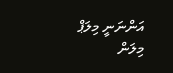އަންނަނީ މިލަޕް މިލަން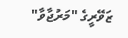ޒަވޭރީގެ "މަރުޖާވާ"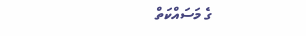ގެ މަސައްކަތް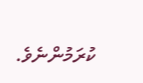ކުރަމުންނެވެ.